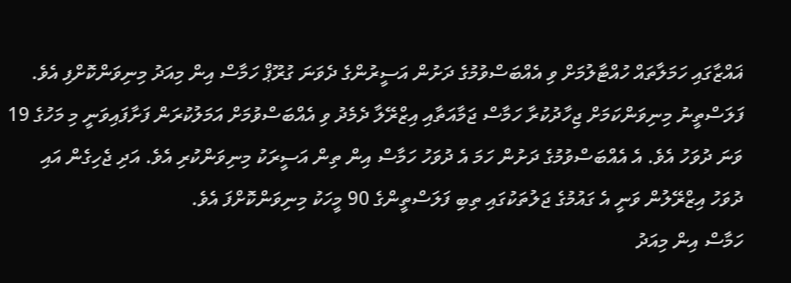ޣައްޒާގައި ހަމަލާތައް ހުއްޓާލުމަށް ވި އެއްބަސްވުމުގެ ދަށުން އަސީރުންގެ ދެވަނަ ގުރޫޕް ހަމާސް އިން މިއަދު މިނިވަންކޮށްފި އެވެ.
ފަލަސްތީނު މިނިވަންކަމަށް ޖިހާދުކުރާ ހަމާސް ޖަމާއަތާއި އިޒްރޭލާ ދެމެދު ވި އެއްބަސްވުމަށް އަމަލުކުރަން ފަށާފައިވަނީ މި މަހުގެ 19 ވަނަ ދުވަހު އެވެ. އެ އެއްބަސްވުމުގެ ދަށުން ހަމަ އެ ދުވަހު ހަމާސް އިން ތިން އަސީރަކު މިނިވަންކުރި އެވެ. އަދި ޖެހިގެން އައި ދުވަހު އިޒްރޭލުން ވަނީ އެ ގައުމުގެ ޖަލުތަކުގައި ތިބި ފަލަސްތީންގެ 90 މީހަކު މިނިވަންކޮށްފަ އެވެ.
ހަމާސް އިން މިއަދު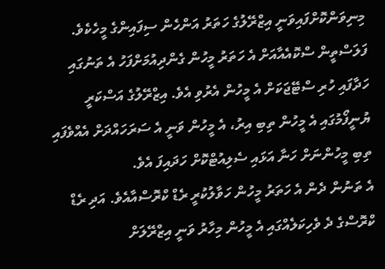މިނިވަންކޮށްފައިވަނީ އިޒްރޭލުގެ ހަތަރު އަންހެން ސިފައިންގެ މީހެކެވެ. ފަލަސްތީން ސްކޮއެއާއަށް އެ ހަތަރު މީހުން ގެންދިއުމަށްފަހު އެ ތަނުގައި ހަދާފައި ހުރި ސްޓޭޖަކަށް އެ މީހުން އެރުވި އެވެ. އިޒްރޭލުގެ އަސްކަރީ ޔުނީފޯމުގައި އެ މީހުން ތިބި އިރު، އެ މީހުން ވަނީ އެ ސަރަހައްދަށް އެއްވެފައި ތިބި މީހުންނަށް ހަނާ އަޅައި ސެލިއުޓްކޮށް ހަދައިފަ އެވެ.
އެ ތަނުން ދެން އެ ހަތަރު މީހުން ހަވާލުކުރީ ރެޑް ކްރޮސްއާއެވެ. އަދި ރެޑް ކްރޮސްގެ ދެ ވެހިކަލެއްގައި އެ މީހުން މިހާރު ވަނީ އިޒްރޭލަށް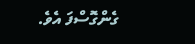ގެންގޮސްފަ އެވެ.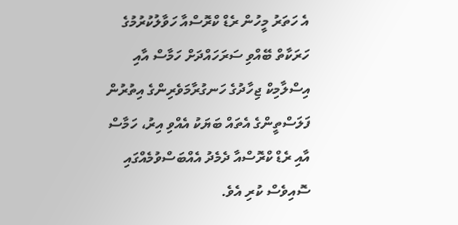އެ ހަތަރު މީހުން ރެޑް ކްރޮސްއާ ހަވާލުކުރުމުގެ ހަރަކާތް ބޭއްވި ސަރަހައްދަށް ހަމާސް އާއި އިސްލާމިކް ޖިހާދުގެ ހަނގުރާމަވެރިންގެ އިތުރުން ފަލަސްތީންގެ އެތައް ބަޔަކު އެއްވި އިރު، ހަމާސް އާއި ރެޑް ކްރޮސްއާ ދެމެދު އެއްބަސްވުމެއްގައި ސޮއިވެސް ކުރި އެވެ.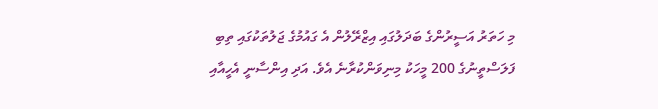މި ހަތަރު އަސީރުންގެ ބަދަލުގައި އިޒްރޭލުން އެ ގައުމުގެ ޖަލުތަކުގައި ތިބި ފަލަސްތީނުގެ 200 މީހަކު މިނިވަންކުރާނެ އެވެ. އަދި އިންސާނީ އެހީއާއި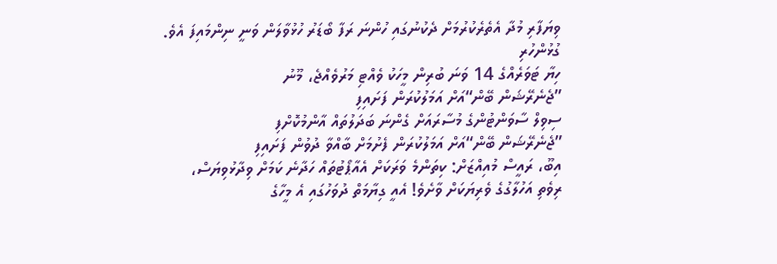ވިޔަފާރި މުދާ އެތެރެކުރުމަށް ދެކުނުގައި ހުންނަ ރަފާ ބޯޑަރު ހުޅުވާލަން ވަނީ ނިންމައިފަ އެވެ.
ގުޅުންހުރި
ހިޔާ ޓަވަރެއްގެ 14 ވަނަ ބުރިން މީހަކު ވެއްޓި މަރުވެއްޖެ، މޫނު
”ޖެނެރޭޝަން ބޭން“އަށް އަމަލުކުރަން ފަށައިފި
ސިވިލް ސާވަންޓުންގެ މުސާރައަށް ގެންނަ ބަދަލުތައް އާންމުކޮށްފި
”ޖެނެރޭޝަން ބޭން“އަށް އަމަލުކުރަން ފެށުމަށް ބާއްވާ ދުވުން ފަށައިފި
އިބޫ، ރައީސް މުއިއްޒަށް: ކިތަންމެ ވަރަކަށް އެއާޕޯޓުތައް ހަދާނެ ކަމަށް ވިދާޅުވިޔަސް،
ރިވެތި އަހުލާގުގެ ވެރިޔަކަށް ވާށެވެ! އެއީ ގިޔާމަތް ދުވަހުގައި އެ މީހާގެ